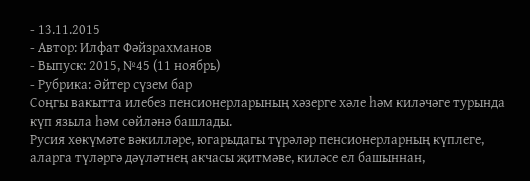- 13.11.2015
- Автор: Илфат Фәйзрахманов
- Выпуск: 2015, №45 (11 ноябрь)
- Рубрика: Әйтер сүзем бар
Соңгы вакытта илебез пенсионерларының хәзерге хәле һәм киләчәге турында күп языла һәм сөйләнә башлады.
Русия хөкүмәте вәкилләре, югарыдагы түрәләр пенсионерларның күплеге, аларга түләргә дәүләтнең акчасы җитмәве, киләсе ел башыннан,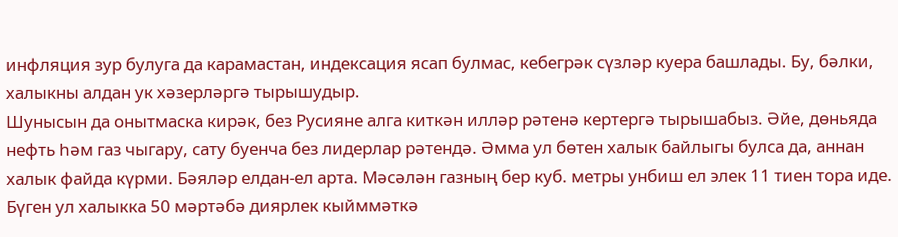инфляция зур булуга да карамастан, индексация ясап булмас, кебегрәк сүзләр куера башлады. Бу, бәлки, халыкны алдан ук хәзерләргә тырышудыр.
Шунысын да онытмаска кирәк, без Русияне алга киткән илләр рәтенә кертергә тырышабыз. Әйе, дөньяда нефть һәм газ чыгару, сату буенча без лидерлар рәтендә. Әмма ул бөтен халык байлыгы булса да, аннан халык файда күрми. Бәяләр елдан-ел арта. Мәсәлән газның бер куб. метры унбиш ел элек 11 тиен тора иде. Бүген ул халыкка 50 мәртәбә диярлек кыйммәткә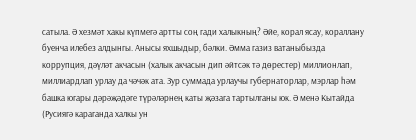сатыла. Ә хезмәт хакы күпмегә артты соң гади халыкның? Әйе, корал ясау, кораллану буенча илебез алдынгы. Анысы яхшыдыр, бәлки. Әмма газиз ватаныбызда коррупция, дәүләт акчасын (халык акчасын дип әйтсәк тә дөрестер) миллионлап, миллиардлап урлау да чәчәк ата. Зур суммада урлаучы губернаторлар, мэрлар һәм башка югары дәрәҗәдәге түрәләрнең каты җәзага тартылганы юк. Ә менә Кытайда (Русиягә караганда халкы ун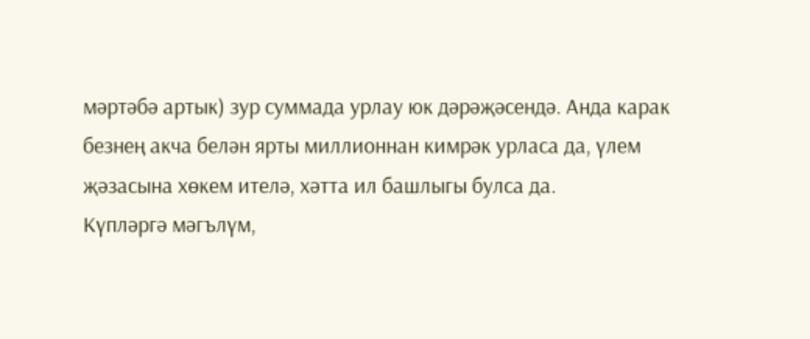мәртәбә артык) зур суммада урлау юк дәрәҗәсендә. Анда карак безнең акча белән ярты миллионнан кимрәк урласа да, үлем җәзасына хөкем ителә, хәтта ил башлыгы булса да.
Күпләргә мәгълүм,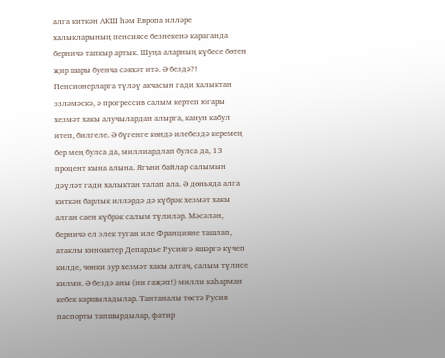алга киткән АКШ һәм Европа илләре халыкларының пенсиясе безнекенә караганда берничә тапкыр артык. Шуңа аларның күбесе бөтен җир шары буенча сәяхәт итә. Ә бездә?!
Пенсионерларга түләү акчасын гади халыктан эзләмәскә, ә прогрессив салым кертеп югары хезмәт хакы алучылардан алырга, канун кабул итеп, билгеле. Ә бүгенге көндә илебездә керемең бер мең булса да, миллиардлап булса да, 13 процент кына алына. Ягъни байлар салымын дәүләт гади халыктан талап ала. Ә дөньяда алга киткән барлык илләрдә дә күбрәк хезмәт хакы алган саен күбрәк салым түлиләр. Мәсәлән, берничә ел элек туган иле Францияне ташлап, атаклы киноактер Депардье Русиягә яшәргә күчеп килде, чөнки зур хезмәт хакы алгач, салым түлисе килми. Ә бездә аны (ни гаҗәп!) милли каһарман кебек каршыладылар. Тантаналы төстә Русия паспорты тапшырдылар, фатир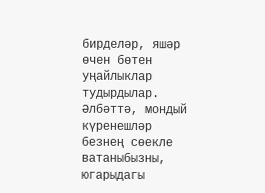бирделәр, яшәр өчен бөтен уңайлыклар тудырдылар. Әлбәттә, мондый күренешләр безнең сөекле ватаныбызны, югарыдагы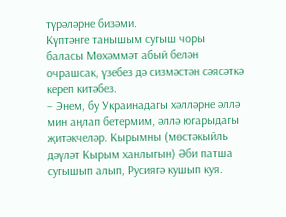түрәләрне бизәми.
Күптәнге танышым сугыш чоры баласы Мөхәммәт абый белән очрашсак, үзебез дә сизмәстән сәясәткә кереп китәбез.
– Энем, бу Украинадагы хәлләрне әллә мин аңлап бетермим, әллә югарыдагы җитәкчеләр. Кырымны (мөстәкыйль дәүләт Кырым ханлыгын) Әби патша сугышып алып, Русиягә кушып куя.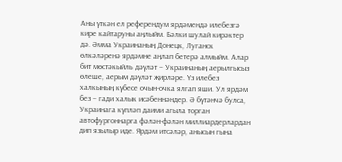Аны үткән ел референдум ярдәмендә илебезгә кире кайтаруны аңлыйм. Бәлки шулай кирәктер дә. Әмма Украинаның Донецк, Луганск өлкәләренә ярдәмне аңлап бетерә алмыйм. Алар бит мөстәкыйль дәүләт – Украинаның аерылгысыз өлеше, аерым дәүләт җирләре. Үз илебез халкының күбесе очын-очка ялгап яши. Ул ярдәм без – гади халык исәбеннәндер. Ә бүтәнчә булса, Украинага күпләп даими агыла торган автофургоннарга фәлән-фәлән миллиардерлардан дип язылыр иде. Ярдәм итсәләр, анысын гына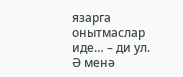язарга онытмаслар иде… – ди ул.
Ә менә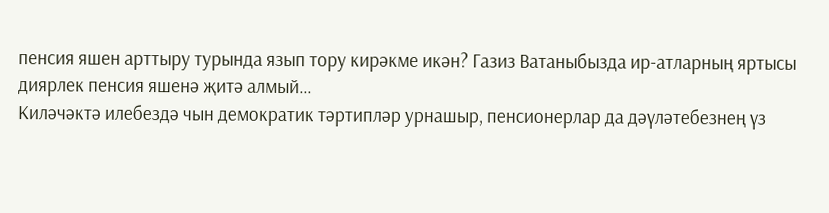пенсия яшен арттыру турында язып тору кирәкме икән? Газиз Ватаныбызда ир-атларның яртысы диярлек пенсия яшенә җитә алмый…
Киләчәктә илебездә чын демократик тәртипләр урнашыр, пенсионерлар да дәүләтебезнең үз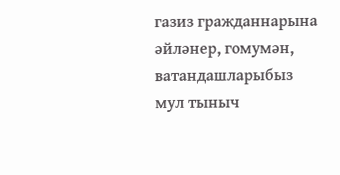газиз гражданнарына әйләнер, гомумән, ватандашларыбыз мул тыныч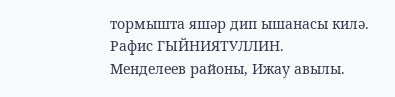тормышта яшәр дип ышанасы килә.
Рафис ГЫЙНИЯТУЛЛИН.
Менделеев районы, Ижау авылы.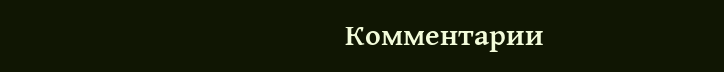Комментарии